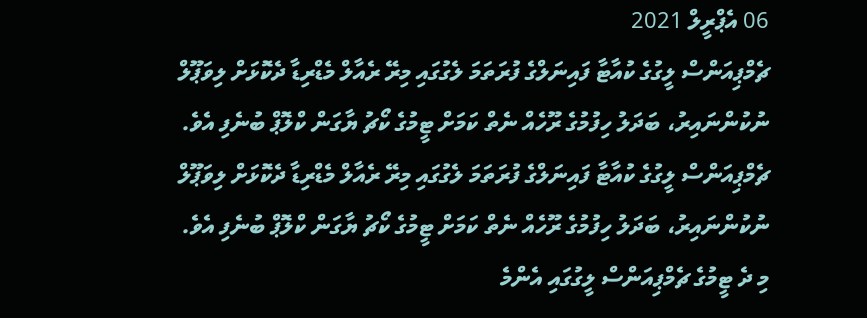06 އެޕްރީލް 2021
ޗެމްޕިއަންސް ލީގުގެ ކުއާޓާ ފައިނަލްގެ ފުރަތަމަ ލެގުގައި މިރޭ ރެއާލް މެޑްރިޑާ ދެކޮޅަށް ލިވަޕޫލް ނުކުންނައިރު، ބަދަލު ހިފުމުގެ ރޫހެއް ނެތް ކަމަށް ޓީމުގެ ކޯޗު ޔާގަން ކްލޮޕް ބުނެފި އެވެ.
ޗެމްޕިއަންސް ލީގުގެ ކުއާޓާ ފައިނަލްގެ ފުރަތަމަ ލެގުގައި މިރޭ ރެއާލް މެޑްރިޑާ ދެކޮޅަށް ލިވަޕޫލް ނުކުންނައިރު، ބަދަލު ހިފުމުގެ ރޫހެއް ނެތް ކަމަށް ޓީމުގެ ކޯޗު ޔާގަން ކްލޮޕް ބުނެފި އެވެ.
މި ދެ ޓީމުގެ ޗެމްޕިއަންސް ލީގުގައި އެންމެ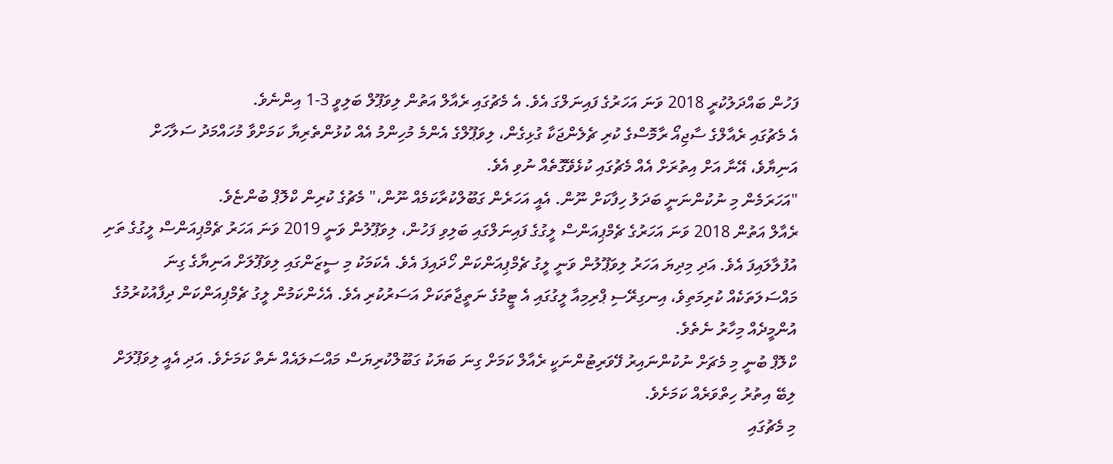ފަހުން ބައްދަލުކުރީ 2018 ވަނަ އަހަރުގެ ފައިނަލްގަ އެވެ. އެ މެޗުގައި ރެއާލް އަތުން ލިވަޕޫލް ބަލިވީ 3-1 އިންނެވެ.
އެ މެޗުގައި ރެއާލްގެ ސާޖިއޯ ރާމޮސްގެ ކުރި ޗެލެންޖަކާ ގުޅިގެން، ލިވަޕޫލްގެ އެންމެ މުހިންމު އެއް ކުޅުންތެރިޔާ ކަމަށްވާ މުހައްމަދު ސަލާހަށް އަނިޔާވެ، އޭނާ އަށް އިތުރަށް އެއް މެޗުގައި ކުޅެވޭގޮތެއް ނުވި އެވެ.
"އަހަރަމެން މި ނުކުންނަނީ ބަދަލު ހިފާކަށް ނޫން. އެއީ އަހަރެން ގަބޫލްކުރާކަމެއް ނޫން،" މެޗުގެ ކުރިން ކްލޮޕް ބުންޏެވެ.
ރެއާލް އަތުން 2018 ވަނަ އަހަރުގެ ޗެމްޕިއަންސް ލީގުގެ ފައިނަލްގައި ބަލިވި ފަހުން، ލިވަޕޫލުން ވަނީ 2019 ވަނަ އަހަރު ޗެމްޕިއަންސް ލީގުގެ ތަށި އުފުލާލައިފަ އެވެ. އަދި މިދިޔަ އަހަރު ލިވަޕޫލުން ވަނީ ލީގު ޗެމްޕިއަންކަން ހޯދައިފަ އެވެ. އެކަމަކު މި ސީޒަންގައި ލިވަޕޫލަށް އަނިޔާގެ ގިނަ މައްސަލަތަކެއް ކުރިމަތިވެ، އިނގިރޭސި ޕްރިމިއާ ލީގުގައި އެ ޓީމުގެ ނަތީޖާތަކަށް އަސަރުކުރި އެވެ. އެހެންކަމުން ލީގު ޗެމްޕިއަންކަން ދިފާއުކުރުމުގެ އުންމީދެއް މިހާރު ނެތެވެ.
ކްލޮޕް ބުނީ މި މެޗަށް ނުކުންނައިރު ފޭވަރިޓުންނަކީ ރެއާލް ކަމަށް ގިނަ ބަޔަކު ގަބޫލްކުރިޔަސް މައްސަލައެއް ނެތް ކަމަށެވެ. އަދި އެއީ ލިވަޕޫލަށް ލިބޭ އިތުރު ހިތްވަރެއް ކަމަށެވެ.
މި މެޗުގައި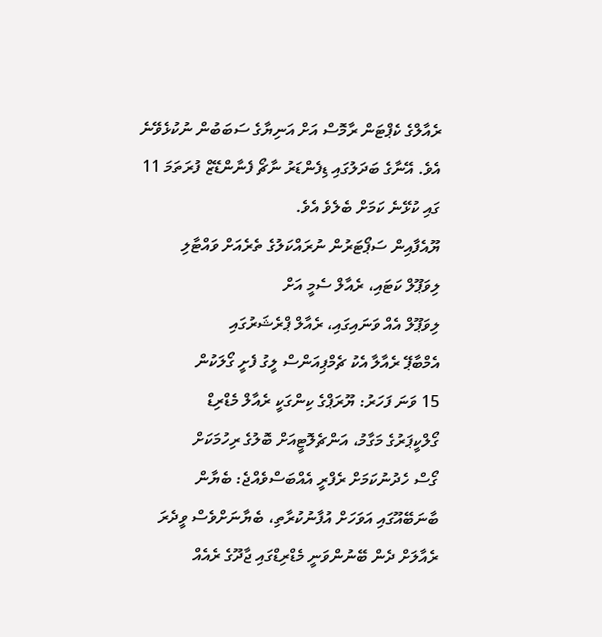ރެއާލްގެ ކެޕްޓަން ރާމޮސް އަށް އަނިޔާގެ ސަބަބުން ނުކުޅެވޭނެ އެވެ. އޭނާގެ ބަދަލުގައި ޑިފެންޑަރު ނާޗޯ ފެނާންޑޭޒް ފުރަތަމަ 11 ގައި ކުޅޭނެ ކަމަށް ބެލެވެ އެވެ.
ޔޫއެފާއިން ސަޕޯޓަރުން ނުރައްކަލުގެ ތެރެއަށް ވައްޓާލި
ލިވަޕޫލް ކަޓައި، ރެއާލް ސެމީ އަށް
ލިވަޕޫލް އެއް ވަނައިގައި، ރެއާލް ޕްރެޝަރުގައި
އެމްބާޕޭ ރެއާލާ އެކު ޗެމްޕިއަންސް ލީގު ފެށީ ގޯލަކުން
15 ވަނަ ފަހަރު: ޔޫރަޕްގެ ކިންގަކީ ރެއާލް މެޑްރިޑް
ގޯލްކީޕަރުގެ މަގާމު، އަންޗެލޮޓީއަށް ބޮލުގެ ރިހުމަކަށް
ގޯސް ހެދުނުކަމަށް ރެފްރީ އެއްބަސްވެއްޖެ: ބެޔާން
ބާނަބޭއޫގައި އަވަހަށް އުފާނުކުރާތި، ބެޔާނަށްވެސް ވީދެރަ
ރެއާލަށް ދެން ބޭނުންވަނީ މެޑްރިޑްގައި ޖާދޫގެ ރެއެއް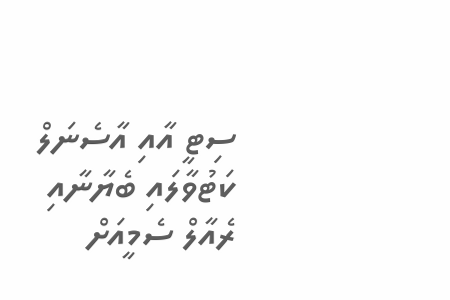ސިޓީ އާއި އާސެނަލް ކަޓުވާލައި ބެޔާނާއި ރެއާލް ސެމީއަށް